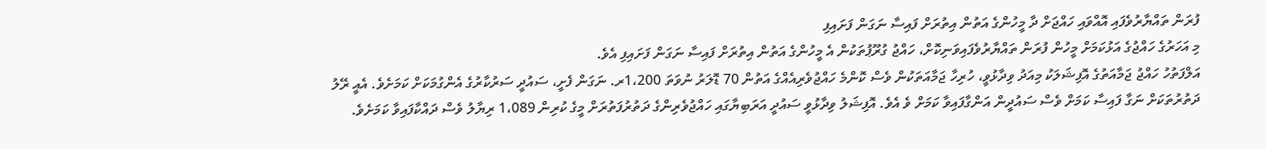ފުރަން ތައްޔާރުވެފައި އޮއްވައި ހައްޖަށް ދާ މީހުންގެ އަތުން އިތުރަށް ފައިސާ ނަގަން ފަށައިފި
މި އަހަރުގެ ހައްޖުގެ އަޅުކަމަށް މީހުން ފުރަން ތައްޔާރުވެފައިވަނިކޮށް، ހައްޖު ގުރޫޕުތަކުން އެ މީހުންގެ އަތުން އިތުރަށް ފައިސާ ނަގަން ފަށައިފި އެވެ.
އަލްފަތުހު ހައްޖު ޖަމާއަތުގެ އޮފިޝަލަކު މިއަދު ވިދާޅުވީ، ހުރިހާ ޖަމާއަތަކުން ވެސް ކޮންމެ ހައްޖުވެރިއެއްގެ އަތުން 70 ޑޮލަރު ނުވަތަ 1،200ރ. ނަގަން ފެށީ، ސައުދީ ސަރުކާރުގެ އެންގުމަކަށް ކަމަށެވެ. އެއީ ރޭލު ދަތުރުތަކަށް ނަގާ ފައިސާ ކަމަށް ވެސް ސައުދީން އަންގާފައިވާ ކަމަށް ވެ އެވެ. އޮފިޝަލު ވިދާޅުވީ ސައުދީ އަރަބިޔާގައި ހައްޖުވެރިންގެ ދަތުރުފަތުރަށް މީގެ ކުރިން 1،089 ރިޔާލު ވެސް ދައްކާފައިވާ ކަމަށެވެ.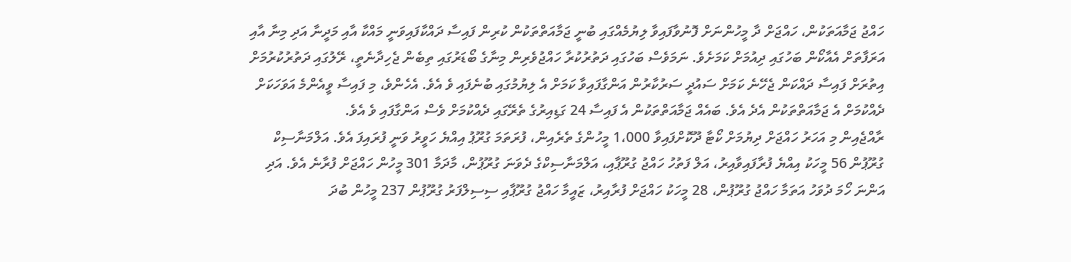ހައްޖު ޖަމާއަތަކުން، ހައްޖަށް ދާ މީހުންނަށް ފޮނުވާފައިވާ ލިޔުމެއްގައި ބުނީ ޖަމާއަތްތަކުން ކުރިން ފައިސާ ދައްކާފައިވަނީ މައްކާ އާއި މަދީނާ އަދި މިނާ އާއި އަރަފާތަށް އެއާކޯން ބަހުގައި ދިއުމަށް ކަމަށެވެ. ނަމަވެސް ބަހުގައި ދަތުރުކުރާ ހައްޖުވެރިން މިނާގެ ބޯޑަރުގައި ތިބެން ޖެހިދާނެތީ، ރޭލުގައި ދަތުރުކުރުމަށް އިތުރަށް ފައިސާ ދައްކަން ޖެހޭނެ ކަމަށް ސައުދީ ސަރުކާރުން އަންގާފައިވާ ކަމަށް އެ ލިޔުމުގައި ބުނެފައި ވެ އެވެ. އެހެންވެ، މި ފައިސާ ވީއެންމެ އަވަހަކަށް ދެއްކުމަށް އެ ޖަމާއަތްތަކުން އެދެ އެވެ. ބައެއް ޖަމާއަތްތަކުން އެ ފައިސާ 24 ގަޑިއިރުގެ ތެރޭގައި ދެއްކުމަށް ވެސް އަންގާފައި ވެ އެވެ.
ރާއްޖެއިން މި އަހަރު ހައްޖަށް ދިޔުމަށް ކޯޓާ ދޫކޮށްފައިވާ 1،000 މީހުންގެ ތެރެއިން، ފުރަތަމަ ގުރޫޕު އިއްޔެ ހަވީރު ވަނީ ފުރައިފަ އެވެ. އަލްމަނާސިކް ގުރޫޕުން 56 މީހަކު އިއްޔެ ފުރާފައިވާއިރު، އަލް ފަތުހު ހައްޖު ގުރޫޕާއި، އަލްމަނާސިކްގެ ދެވަނަ ގުރޫޕުން، މާދަމާ 301 މީހުން ހައްޖަށް ފުރާނެ އެވެ. އަދި އަންނަ ހޯމަ ދުވަހު އަތަމާ ހައްޖު ގުރޫޕުން، 28 މީހަކު ހައްޖަށް ފުރާއިރު، ޒައީމާ ހައްޖު ގުރޫޕާއި ސިސިލްފަރު ގުރޫޕުން 237 މީހުން ބުދަ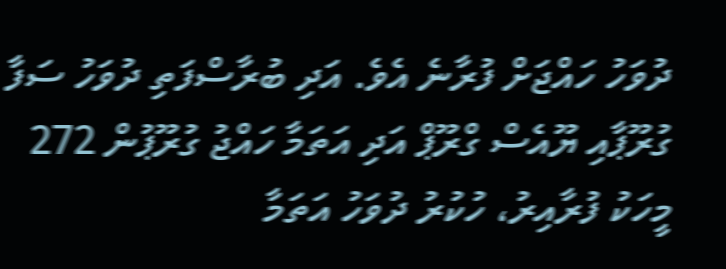ދުވަހު ހައްޖަށް ފުރާނެ އެވެ. އަދި ބުރާސްފަތި ދުވަހު ސަފާ ގުރޫޕާއި ޔޫއެސް ގްރޫޕް އަދި އަތަމާ ހައްޖު ގުރޫޕުން 272 މީހަކު ފުރާއިރު، ހުކުރު ދުވަހު އަތަމާ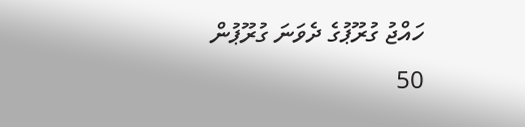ހައްޖު ގުރޫޕުގެ ދެވަނަ ގުރޫޕުން 50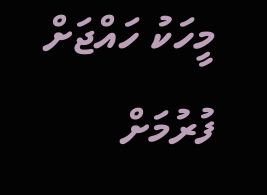މީހަކު ހައްޖަށް ފުރުމަށް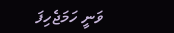ވަނީ ހަމަޖެހިފަ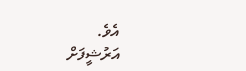އެވެ.
އަރުޝީފަށް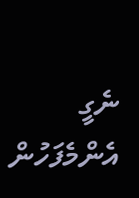ނެގީ
އެންމެފަހުން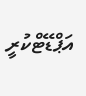އަޕްޑޭޓްކުރީ